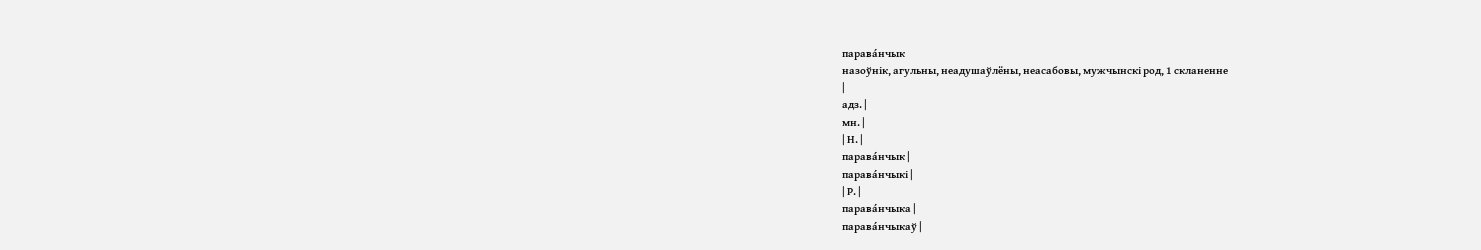парава́нчык
назоўнік, агульны, неадушаўлёны, неасабовы, мужчынскі род, 1 скланенне
|
адз. |
мн. |
| Н. |
парава́нчык |
парава́нчыкі |
| Р. |
парава́нчыка |
парава́нчыкаў |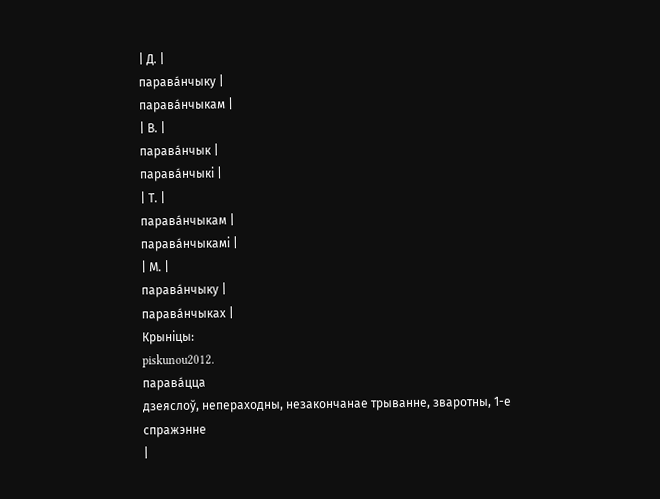| Д. |
парава́нчыку |
парава́нчыкам |
| В. |
парава́нчык |
парава́нчыкі |
| Т. |
парава́нчыкам |
парава́нчыкамі |
| М. |
парава́нчыку |
парава́нчыках |
Крыніцы:
piskunou2012.
парава́цца
дзеяслоў, непераходны, незакончанае трыванне, зваротны, 1-е спражэнне
|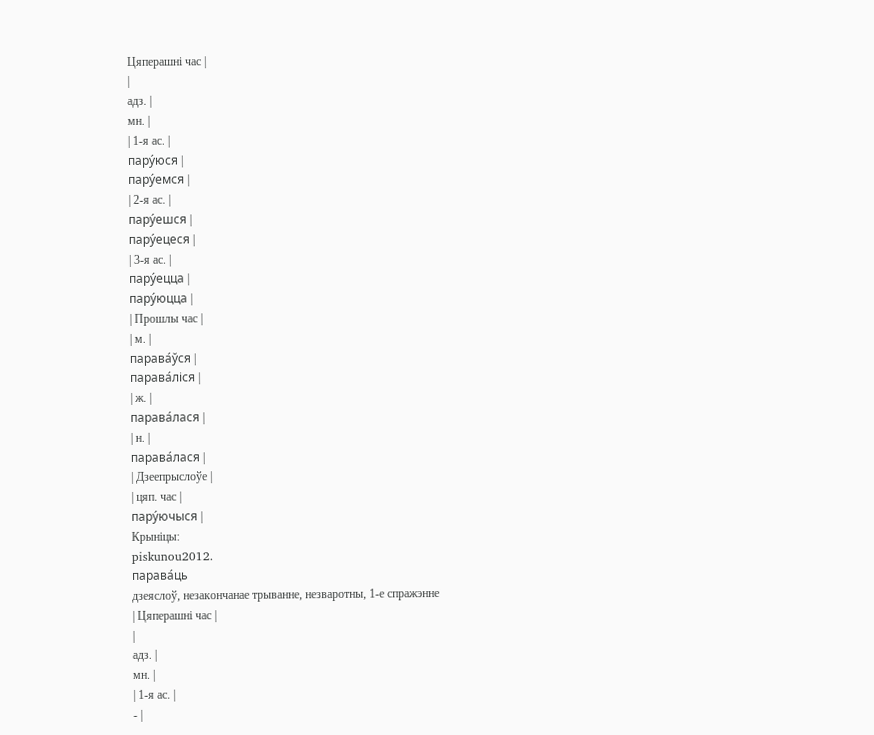Цяперашні час |
|
адз. |
мн. |
| 1-я ас. |
пару́юся |
пару́емся |
| 2-я ас. |
пару́ешся |
пару́ецеся |
| 3-я ас. |
пару́ецца |
пару́юцца |
| Прошлы час |
| м. |
парава́ўся |
парава́ліся |
| ж. |
парава́лася |
| н. |
парава́лася |
| Дзеепрыслоўе |
| цяп. час |
пару́ючыся |
Крыніцы:
piskunou2012.
парава́ць
дзеяслоў, незакончанае трыванне, незваротны, 1-е спражэнне
| Цяперашні час |
|
адз. |
мн. |
| 1-я ас. |
- |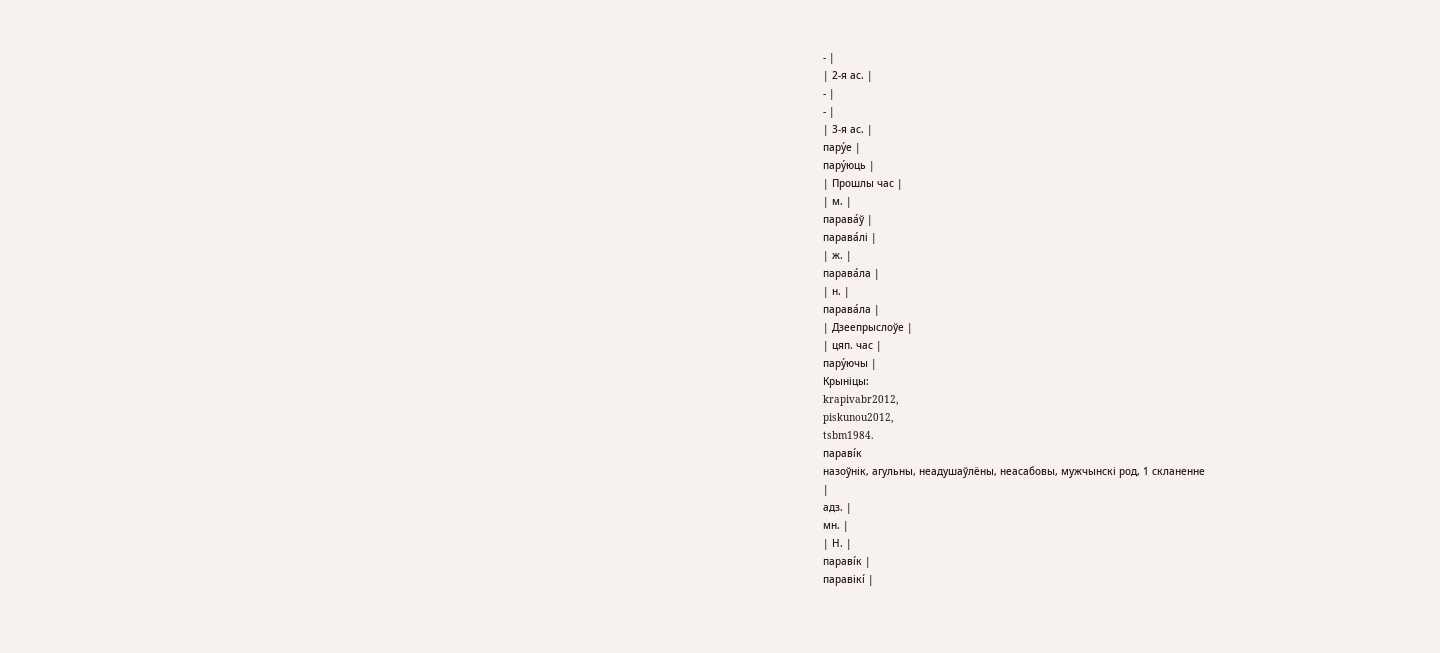- |
| 2-я ас. |
- |
- |
| 3-я ас. |
пару́е |
пару́юць |
| Прошлы час |
| м. |
парава́ў |
парава́лі |
| ж. |
парава́ла |
| н. |
парава́ла |
| Дзеепрыслоўе |
| цяп. час |
пару́ючы |
Крыніцы:
krapivabr2012,
piskunou2012,
tsbm1984.
параві́к
назоўнік, агульны, неадушаўлёны, неасабовы, мужчынскі род, 1 скланенне
|
адз. |
мн. |
| Н. |
параві́к |
паравікі́ |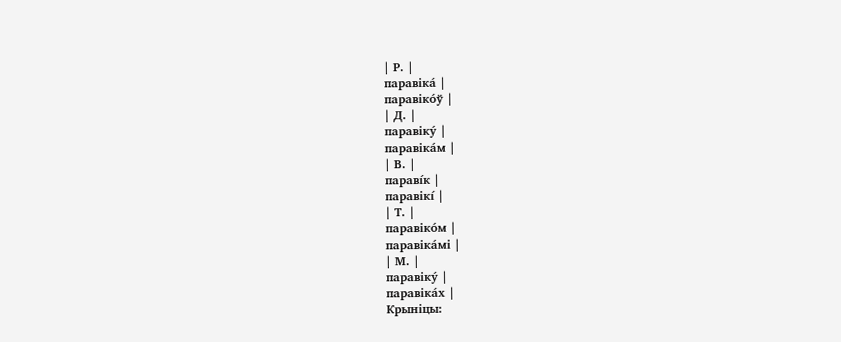| Р. |
паравіка́ |
паравіко́ў |
| Д. |
паравіку́ |
паравіка́м |
| В. |
параві́к |
паравікі́ |
| Т. |
паравіко́м |
паравіка́мі |
| М. |
паравіку́ |
паравіка́х |
Крыніцы: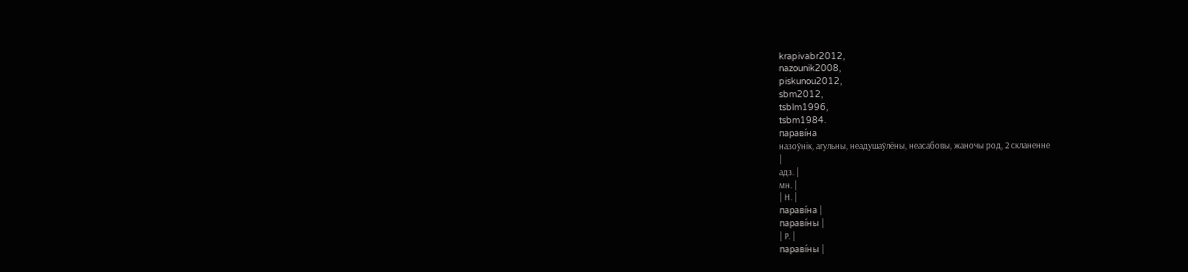krapivabr2012,
nazounik2008,
piskunou2012,
sbm2012,
tsblm1996,
tsbm1984.
параві́на
назоўнік, агульны, неадушаўлёны, неасабовы, жаночы род, 2 скланенне
|
адз. |
мн. |
| Н. |
параві́на |
параві́ны |
| Р. |
параві́ны |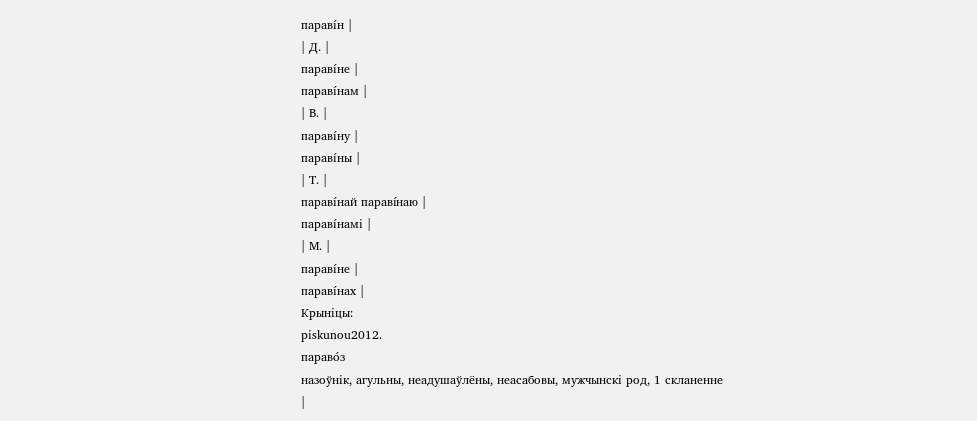параві́н |
| Д. |
параві́не |
параві́нам |
| В. |
параві́ну |
параві́ны |
| Т. |
параві́най параві́наю |
параві́намі |
| М. |
параві́не |
параві́нах |
Крыніцы:
piskunou2012.
параво́з
назоўнік, агульны, неадушаўлёны, неасабовы, мужчынскі род, 1 скланенне
|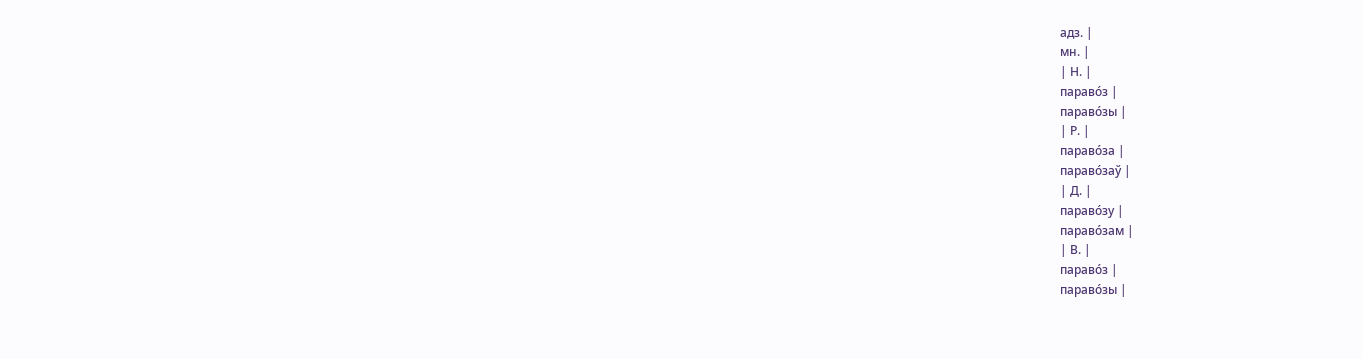адз. |
мн. |
| Н. |
параво́з |
параво́зы |
| Р. |
параво́за |
параво́заў |
| Д. |
параво́зу |
параво́зам |
| В. |
параво́з |
параво́зы |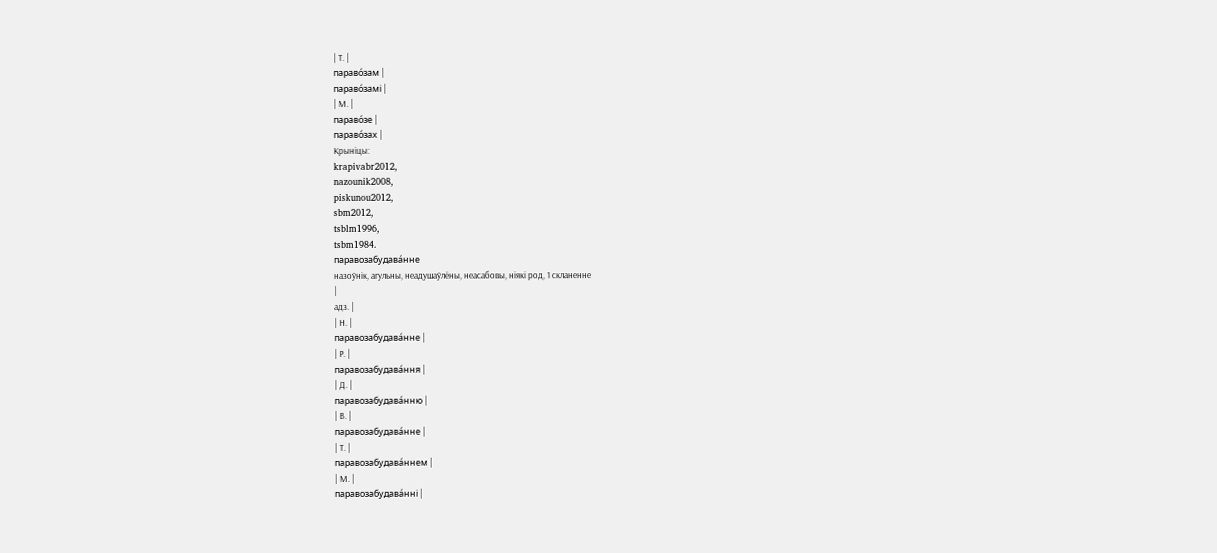| Т. |
параво́зам |
параво́замі |
| М. |
параво́зе |
параво́зах |
Крыніцы:
krapivabr2012,
nazounik2008,
piskunou2012,
sbm2012,
tsblm1996,
tsbm1984.
паравозабудава́нне
назоўнік, агульны, неадушаўлёны, неасабовы, ніякі род, 1 скланенне
|
адз. |
| Н. |
паравозабудава́нне |
| Р. |
паравозабудава́ння |
| Д. |
паравозабудава́нню |
| В. |
паравозабудава́нне |
| Т. |
паравозабудава́ннем |
| М. |
паравозабудава́нні |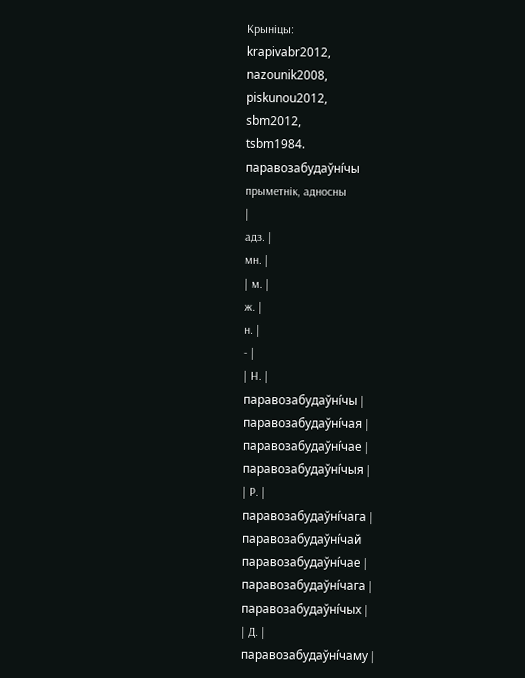Крыніцы:
krapivabr2012,
nazounik2008,
piskunou2012,
sbm2012,
tsbm1984.
паравозабудаўні́чы
прыметнік, адносны
|
адз. |
мн. |
| м. |
ж. |
н. |
- |
| Н. |
паравозабудаўні́чы |
паравозабудаўні́чая |
паравозабудаўні́чае |
паравозабудаўні́чыя |
| Р. |
паравозабудаўні́чага |
паравозабудаўні́чай паравозабудаўні́чае |
паравозабудаўні́чага |
паравозабудаўні́чых |
| Д. |
паравозабудаўні́чаму |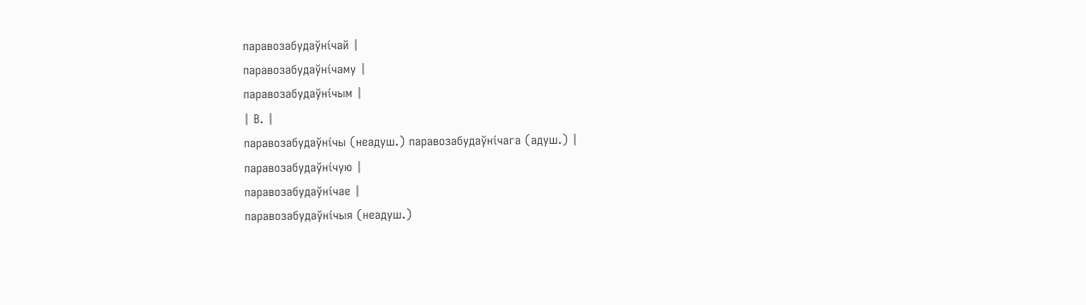паравозабудаўні́чай |
паравозабудаўні́чаму |
паравозабудаўні́чым |
| В. |
паравозабудаўні́чы (неадуш.) паравозабудаўні́чага (адуш.) |
паравозабудаўні́чую |
паравозабудаўні́чае |
паравозабудаўні́чыя (неадуш.)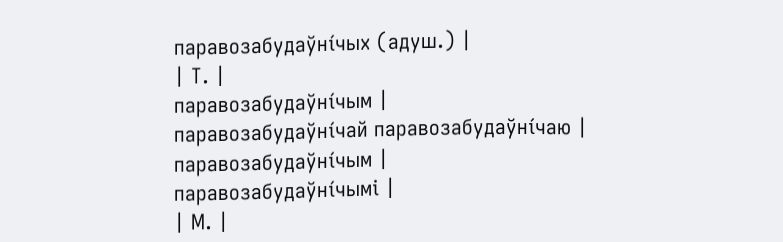паравозабудаўні́чых (адуш.) |
| Т. |
паравозабудаўні́чым |
паравозабудаўні́чай паравозабудаўні́чаю |
паравозабудаўні́чым |
паравозабудаўні́чымі |
| М. |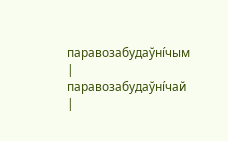паравозабудаўні́чым |
паравозабудаўні́чай |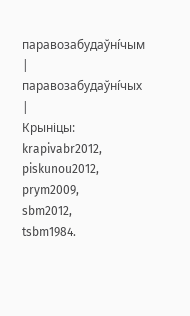паравозабудаўні́чым |
паравозабудаўні́чых |
Крыніцы:
krapivabr2012,
piskunou2012,
prym2009,
sbm2012,
tsbm1984.